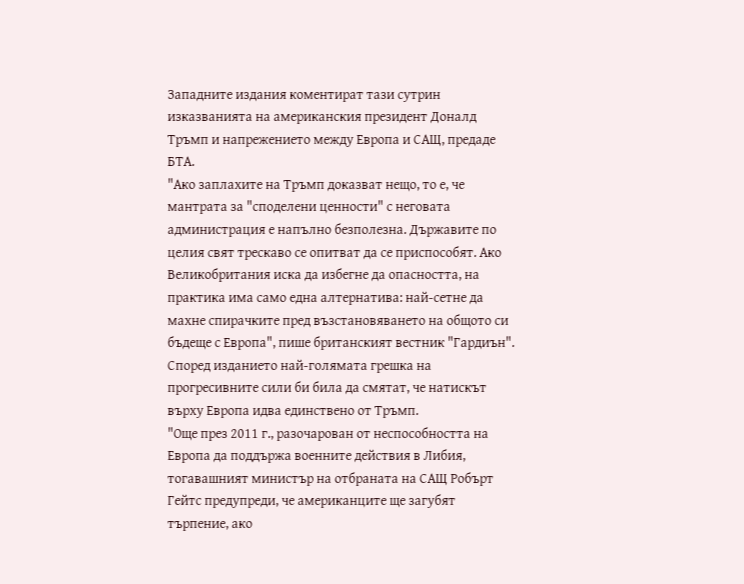Западните издания коментират тази сутрин изказванията на американския президент Доналд Тръмп и напрежението между Европа и САЩ, предаде БТА.
"Ако заплахите на Тръмп доказват нещо, то е, че мантрата за "споделени ценности" с неговата администрация е напълно безполезна. Държавите по целия свят трескаво се опитват да се приспособят. Ако Великобритания иска да избегне да опасността, на практика има само една алтернатива: най-сетне да махне спирачките пред възстановяването на общото си бъдеще с Европа", пише британският вестник "Гардиън".
Според изданието най-голямата грешка на прогресивните сили би била да смятат, че натискът върху Европа идва единствено от Тръмп.
"Още през 2011 г., разочарован от неспособността на Европа да поддържа военните действия в Либия, тогавашният министър на отбраната на САЩ Робърт Гейтс предупреди, че американците ще загубят търпение, ако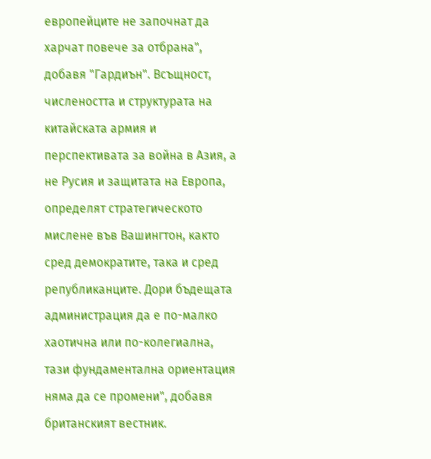европейците не започнат да харчат повече за отбрана", добавя "Гардиън". Всъщност, числеността и структурата на китайската армия и перспективата за война в Азия, а не Русия и защитата на Европа, определят стратегическото мислене във Вашингтон, както сред демократите, така и сред републиканците. Дори бъдещата администрация да е по-малко хаотична или по-колегиална, тази фундаментална ориентация няма да се промени", добавя британският вестник.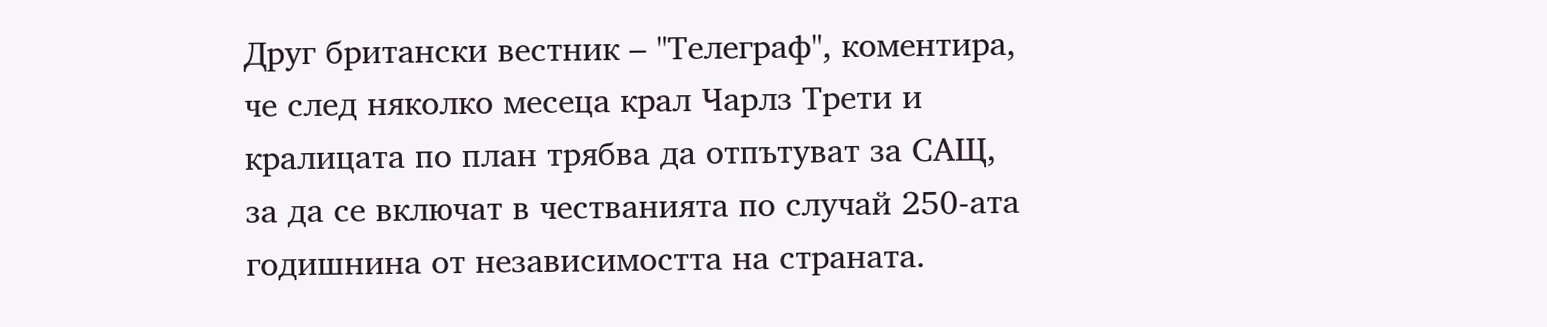Друг британски вестник – "Телеграф", коментира, че след няколко месеца крал Чарлз Трети и кралицата по план трябва да отпътуват за САЩ, за да се включат в честванията по случай 250-ата годишнина от независимостта на страната.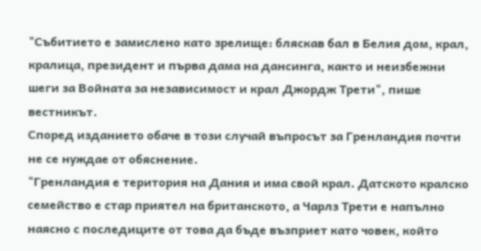"Събитието е замислено като зрелище: бляскав бал в Белия дом, крал, кралица, президент и първа дама на дансинга, както и неизбежни шеги за Войната за независимост и крал Джордж Трети", пише вестникът.
Според изданието обаче в този случай въпросът за Гренландия почти не се нуждае от обяснение.
"Гренландия е територия на Дания и има свой крал. Датското кралско семейство е стар приятел на британското, а Чарлз Трети е напълно наясно с последиците от това да бъде възприет като човек, който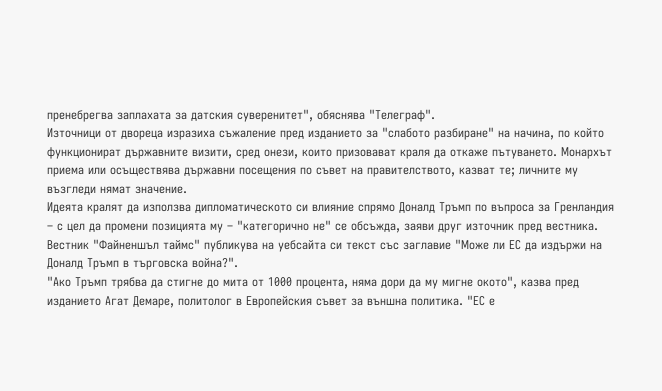пренебрегва заплахата за датския суверенитет", обяснява "Телеграф".
Източници от двореца изразиха съжаление пред изданието за "слабото разбиране" на начина, по който функционират държавните визити, сред онези, които призовават краля да откаже пътуването. Монархът приема или осъществява държавни посещения по съвет на правителството, казват те; личните му възгледи нямат значение.
Идеята кралят да използва дипломатическото си влияние спрямо Доналд Тръмп по въпроса за Гренландия – с цел да промени позицията му – "категорично не" се обсъжда, заяви друг източник пред вестника.
Вестник "Файненшъл таймс" публикува на уебсайта си текст със заглавие "Може ли ЕС да издържи на Доналд Тръмп в търговска война?".
"Ако Тръмп трябва да стигне до мита от 1000 процента, няма дори да му мигне окото", казва пред изданието Агат Демаре, политолог в Европейския съвет за външна политика. "ЕС е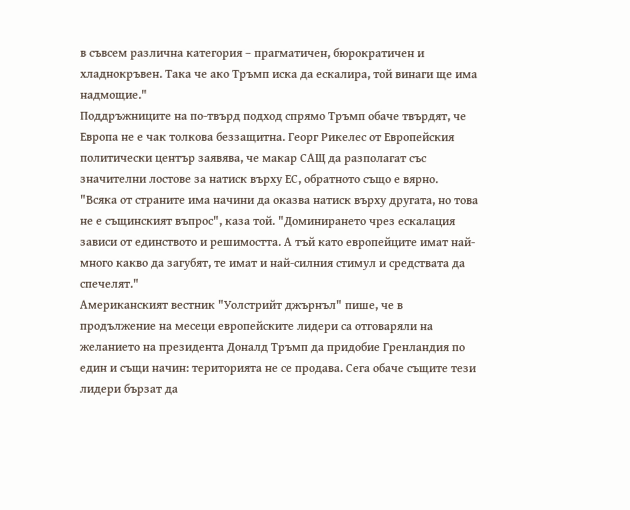в съвсем различна категория – прагматичен, бюрократичен и хладнокръвен. Така че ако Тръмп иска да ескалира, той винаги ще има надмощие."
Поддръжниците на по-твърд подход спрямо Тръмп обаче твърдят, че Европа не е чак толкова беззащитна. Георг Рикелес от Европейския политически център заявява, че макар САЩ да разполагат със значителни лостове за натиск върху ЕС, обратното също е вярно.
"Всяка от страните има начини да оказва натиск върху другата, но това не е същинският въпрос", каза той. "Доминирането чрез ескалация зависи от единството и решимостта. А тъй като европейците имат най-много какво да загубят, те имат и най-силния стимул и средствата да спечелят."
Американският вестник "Уолстрийт джърнъл" пише, че в продължение на месеци европейските лидери са отговаряли на желанието на президента Доналд Тръмп да придобие Гренландия по един и същи начин: територията не се продава. Сега обаче същите тези лидери бързат да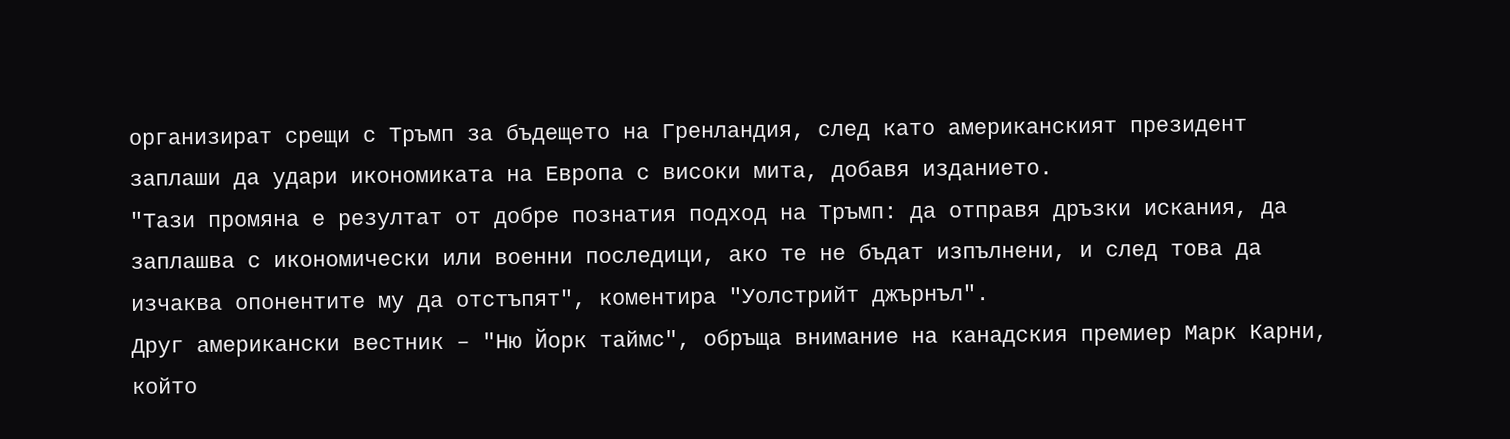организират срещи с Тръмп за бъдещето на Гренландия, след като американският президент заплаши да удари икономиката на Европа с високи мита, добавя изданието.
"Тази промяна е резултат от добре познатия подход на Тръмп: да отправя дръзки искания, да заплашва с икономически или военни последици, ако те не бъдат изпълнени, и след това да изчаква опонентите му да отстъпят", коментира "Уолстрийт джърнъл".
Друг американски вестник – "Ню Йорк таймс", обръща внимание на канадския премиер Марк Карни, който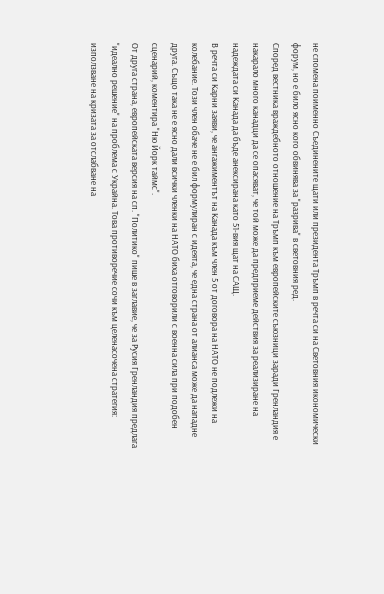не спомена поименно Съединените щати или президента Тръмп в речта си на Световния икономически форум, но е било ясно кого обвинява за "разрива" в световния ред.
Според вестника враждебното отношение на Тръмп към европейските съюзници заради Гренландия е накарало много канадци да се опасяват, че той може да предприеме действия за реализиране на надеждата си Канада да бъде анексирана като 51-вия щат на САЩ.
В речта си Карни заяви, че ангажиментът на Канада към член 5 от договора на НАТО не подлежи на колебание. Този член обаче не е бил формулиран с идеята, че една страна от алианса може да нападне друга. Също така не е ясно дали всички членки на НАТО биха отговорили с военна сила при подобен сценарий, коментира "Ню Йорк таймс".
От друга страна, европейската версия на сп. "Политико" пише в заглавие, че за Русия Гренландия предлага "идеално решение" на проблема с Украйна. Това противоречие сочи към целенасочена стратегия: използване на кризата за отслабване на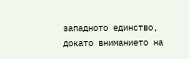западното единство, докато вниманието на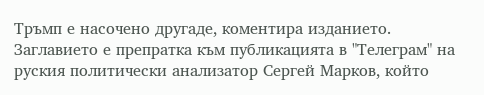Тръмп е насочено другаде, коментира изданието.
Заглавието е препратка към публикацията в "Телеграм" на руския политически анализатор Сергей Марков, който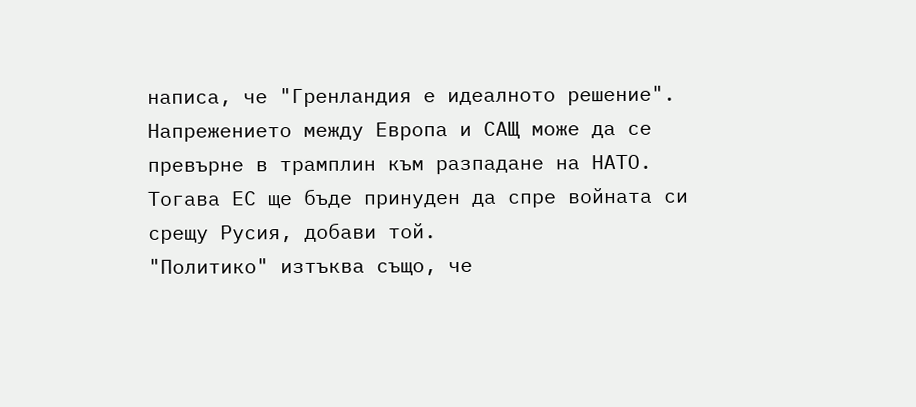написа, че "Гренландия е идеалното решение". Напрежението между Европа и САЩ може да се превърне в трамплин към разпадане на НАТО. Тогава ЕС ще бъде принуден да спре войната си срещу Русия, добави той.
"Политико" изтъква също, че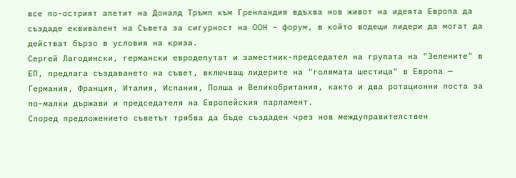все по-острият апетит на Доналд Тръмп към Гренландия вдъхва нов живот на идеята Европа да създаде еквивалент на Съвета за сигурност на ООН – форум, в който водещи лидери да могат да действат бързо в условия на криза.
Сергей Лагодински, германски евродепутат и заместник-председател на групата на "Зелените" в ЕП, предлага създаването на съвет, включващ лидерите на "голямата шестица" в Европа — Германия, Франция, Италия, Испания, Полша и Великобритания, както и два ротационни поста за по-малки държави и председателя на Европейския парламент.
Според предложението съветът трябва да бъде създаден чрез нов междуправителствен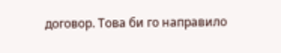договор. Това би го направило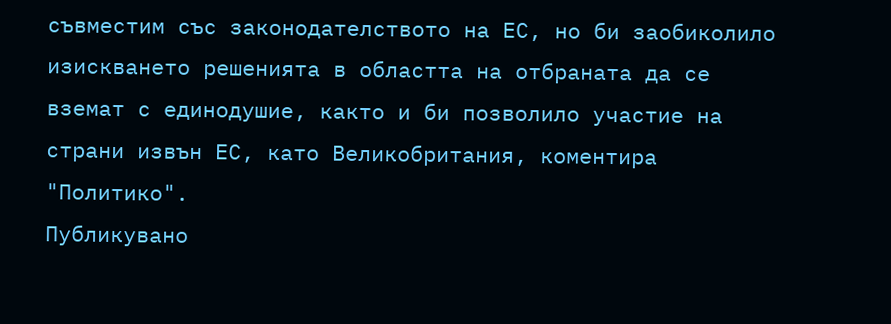съвместим със законодателството на ЕС, но би заобиколило изискването решенията в областта на отбраната да се вземат с единодушие, както и би позволило участие на страни извън ЕС, като Великобритания, коментира "Политико".
Публикувано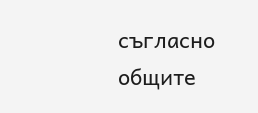съгласно общите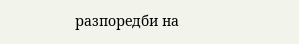разпоредби на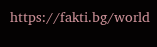https://fakti.bg/world